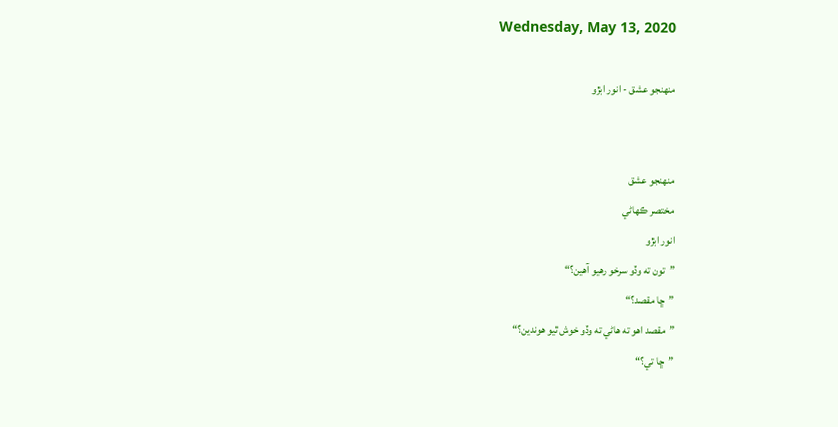Wednesday, May 13, 2020

منهنجو عشق - انور ابڙو


منهنجو عشق
مختصر ڪهاڻي
انور ابڙو
”تون ته وڏو سرخو رهيو آهين؟“
”ڇا مقصد؟“
”مقصد اهو ته هاڻي ته وڏو خوش ٿيو هوندين؟“
”ڇا تي؟“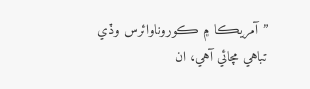”آمريڪا ۾ ڪوروناوائرس وڏي تباهي مچائي آهي، ان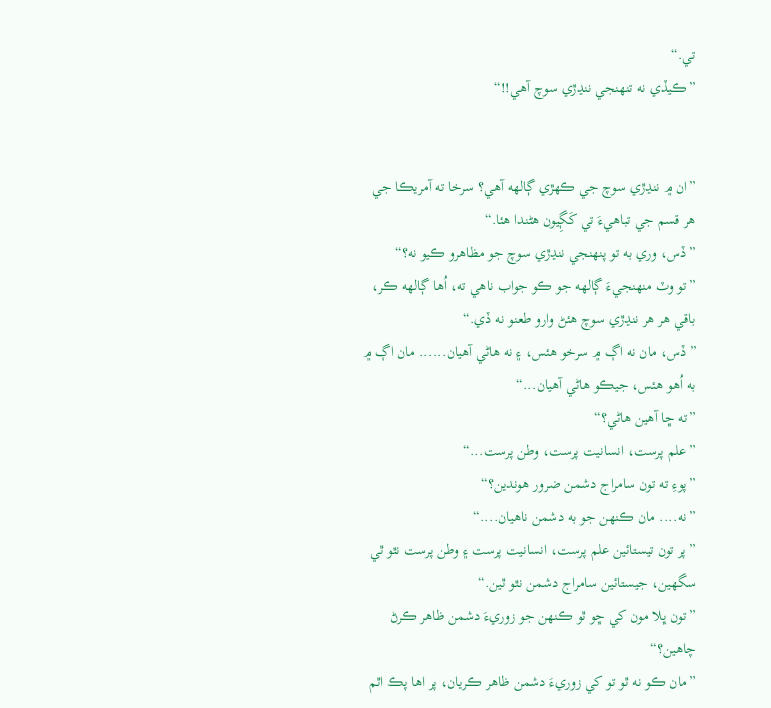تي.“
”ڪيڏي نه تنهنجي ننڍڙي سوچ آهي!!“


”ان ۾ ننڍڙي سوچ جي ڪهڙي ڳالهه آهي؟ سرخا ته آمريڪا جي هر قسم جي تباهيءَ تي کَڳِيون هڻندا هئا.“
”ڏس، وري به تو پنهنجي ننڍڙي سوچ جو مظاهرو ڪيو نه؟“
”تو وٽ منهنجيءَ ڳالهه جو ڪو جواب ناهي ته، اُها ڳالهه ڪر، باقي هر هر ننڍڙي سوچ هئڻ وارو طعنو نه ڏي.“
”ڏس، مان نه اڳ ۾ سرخو هئس، ۽ نه هاڻي آهيان...... مان اڳ ۾ به اُهو هئس، جيڪو هاڻي آهيان...“
”ته ڇا آهين هاڻي؟“
”علم پرست، انسانيت پرست، وطن پرست...“
”پوءِ ته تون سامراج دشمن ضرور هوندين؟“
”نه.... مان ڪنهن جو به دشمن ناهيان....“
”پر تون تيستائين علم پرست، انسانيت پرست ۽ وطن پرست نٿو ٿي سگهين، جيستائين سامراج دشمن نٿو ٿين.“
”تون ڀلا مون کي ڇو ٿو ڪنهن جو زوريءَ دشمن ظاهر ڪرڻ چاهين؟“
”مان ڪو نه ٿو تو کي زوريءَ دشمن ظاهر ڪريان، پر اها پڪ اٿم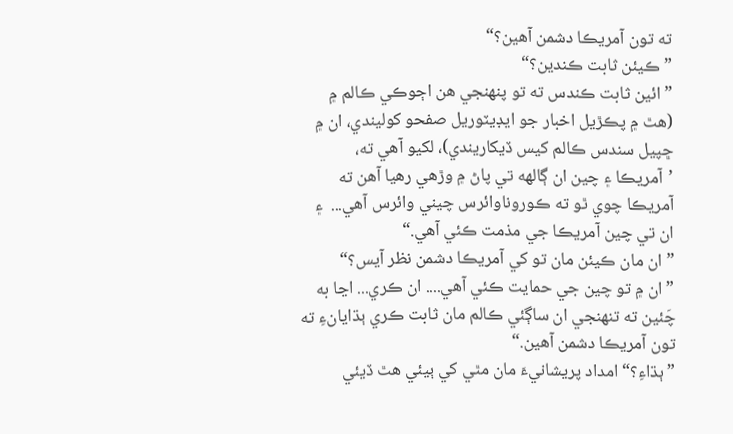ته تون آمريڪا دشمن آهين؟“
”ڪيئن ثابت ڪندين؟“
”ائين ثابت ڪندس ته تو پنهنجي هن اڄوڪي ڪالم ۾ (هٿ ۾ پڪڙيل اخبار جو ايڊيٽوريل صفحو کوليندي، ان ۾ ڇپيل سندس ڪالم کيس ڏيکاريندي)، لکيو آهي ته، ’آمريڪا ۽ چين ان ڳالهه تي پاڻ ۾ وڙهي رهيا آهن ته آمريڪا چوي ٿو ته ڪوروناوائرس چيني وائرس آهي...  ۽ ان تي چين آمريڪا جي مذمت ڪئي آهي.“
”ان مان ڪيئن مان تو کي آمريڪا دشمن نظر آيس؟“
”ان ۾ تو چين جي حمايت ڪئي آهي.... ان ڪري... اڃا به چَئين ته تنهنجي ان ساڳئي ڪالم مان ثابت ڪري ٻڌايانءِ ته تون آمريڪا دشمن آهين.“
”ٻڌاءِ؟“ امداد پريشانيءَ مان مٿي کي ٻيئي هٿ ڏيئي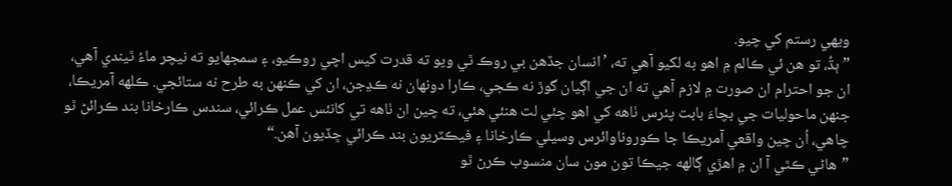ويهي رستم کي چيو.
”ٻڌُ، تو هن ئي ڪالم ۾ اهو به لکيو آهي ته، ’انسان جڏهن بي روڪ ٿي ويو ته قدرت کيس اچي روڪيو، ۽ سمجهايو ته نيچر ماءُ ٿيندي آهي، ان جو احترام ان صورت ۾ لازم آهي ته ان جي اڳيان گوڙ نه ڪجي، ڪارا دونهان نه ڪڍجن، ان کي ڪنهن به طرح نه ستائجي. ڪلهه آمريڪا، جنهن ماحوليات جي بچاءَ بابت پئرس ٺاهه کي اهو چئي لت هنئي هئي، ته چين ان ٺاهه تي کانئس عمل ڪرائي، سندس ڪارخانا بند ڪرائڻ ٿو چاهي، اُن چين واقعي آمريڪا جا ڪوروناوائرس وسيلي ڪارخانا ۽ فيڪٽريون بند ڪرائي ڇڏيون آهن.“
”هاڻي ڪٿي آ ان ۾ اهڙي ڳالهه جيڪا تون مون سان منسوب ڪرڻ ٿو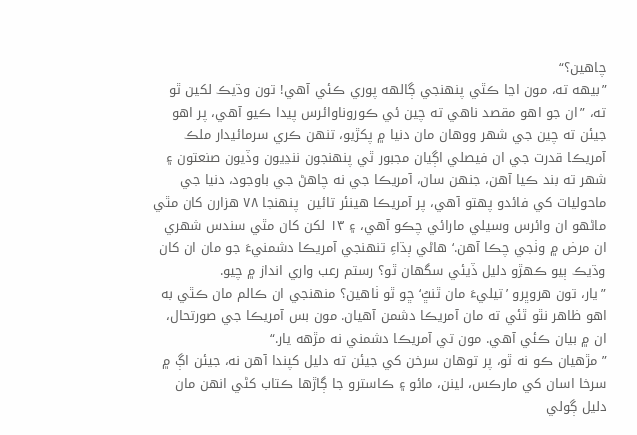چاهين؟“
”بيهه ته، مون اڃا ڪٿي پنهنجي ڳالهه پوري ڪئي آهي! تون وڌيڪ لکين ٿو ته، ”ان جو اهو مقصد ناهي ته چين ئي ڪوروناوائرس پيدا ڪيو آهي، پر اهو جيئن ته چين جي شهر ووهان مان دنيا ۾ پکڙيو، تنهن ڪري سرمائيدار ملڪ آمريڪا قدرت جي ان فيصلي اڳيان مجبور ٿي پنهنجون ننڍيون وڏيون صنعتون ۽ شهر ته بند ڪيا آهن، جنهن سان، آمريڪا جي نه چاهڻ جي باوجود، دنيا جي ماحوليات کي فائدو پهتو آهي، پر آمريڪا هينئر تائين  پنهنجا ۷۸ هزارن کان مٿي ماڻهو ان وائرس وسيلي مارائي چڪو آهي، ۽ ۱۳ لکن کان مٿي سندس شهري ان مرض ۾ وٺجي چڪا آهن.‘ هاڻي ٻڌاءِ تنهنجي آمريڪا دشمنيءَ جو مان ان کان وڌيڪ ٻيو ڪهڙو دليل ڏيئي سگهان ٿو؟ رستم رعب واري انداز ۾ چيو.
”يار، تون هروڀرو ’تيليءَ مان ٿنڀُ‘ ڇو ٿو ٺاهين؟ منهنجي ان ڪالم مان ڪٿي به اهو ظاهر نٿو ٿئي ته مان آمريڪا دشمن آهيان. مون بس آمريڪا جي صورتحال، ان ۾ بيان ڪئي آهي. مون تي آمريڪا دشمني نه مڙهه يار.“
”مڙهيان ڪو نه ٿو، پر توهان سرخن کي جيئن ته دليل کپندا آهن نه، جيئن اڳ ۾ سرخا اسان کي مارڪس، لينن، مائو ۽ ڪاسترو جا ڳاڙها ڪتاب کڻي انهن مان دليل ڳولي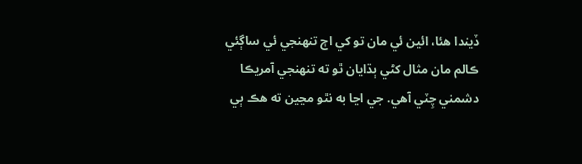ڏيندا هئا، ائين ئي مان تو کي اڄ تنهنجي ئي ساڳئي ڪالم مان مثال کڻي ٻڌايان ٿو ته تنهنجي آمريڪا دشمني چِٽي آهي. جي اڃا به نٿو مڃين ته هڪ ٻي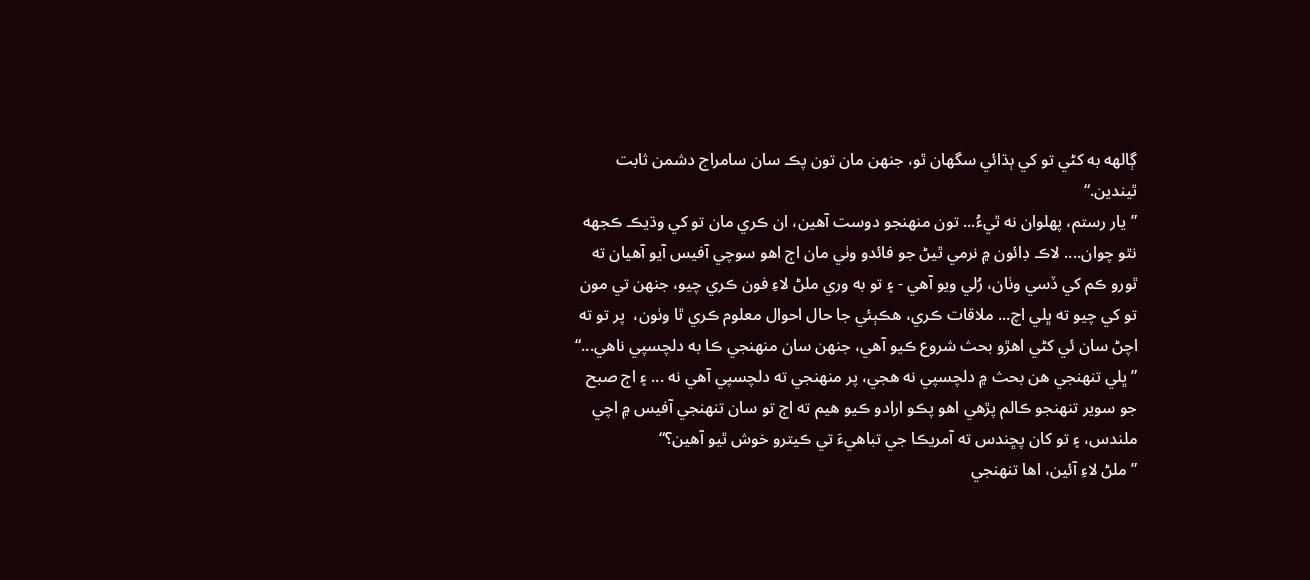ڳالهه به کڻي تو کي ٻڌائي سگهان ٿو، جنهن مان تون پڪ سان سامراج دشمن ثابت ٿيندين.“
”يار رستم، پهلوان نه ٿيءُ... تون منهنجو دوست آهين، ان ڪري مان تو کي وڌيڪ ڪجهه نٿو چوان.... لاڪ ڊائون ۾ نرمي ٿيڻ جو فائدو وٺي مان اڄ اهو سوچي آفيس آيو آهيان ته ٿورو ڪم کي ڏسي وٺان، رُلي ويو آهي - ۽ تو به وري ملڻ لاءِ فون ڪري چيو، جنهن تي مون تو کي چيو ته ڀلي اچ... ملاقات ڪري، هڪٻئي جا حال احوال معلوم ڪري ٿا وٺون،  پر تو ته اچڻ سان ئي کڻي اهڙو بحث شروع ڪيو آهي، جنهن سان منهنجي ڪا به دلچسپي ناهي...“
”ڀلي تنهنجي هن بحث ۾ دلچسپي نه هجي، پر منهنجي ته دلچسپي آهي نه ... ۽ اڄ صبح جو سوير تنهنجو ڪالم پڙهي اهو پڪو ارادو ڪيو هيم ته اڄ تو سان تنهنجي آفيس ۾ اچي ملندس، ۽ تو کان پڇندس ته آمريڪا جي تباهيءَ تي ڪيترو خوش ٿيو آهين؟“
”ملڻ لاءِ آئين، اها تنهنجي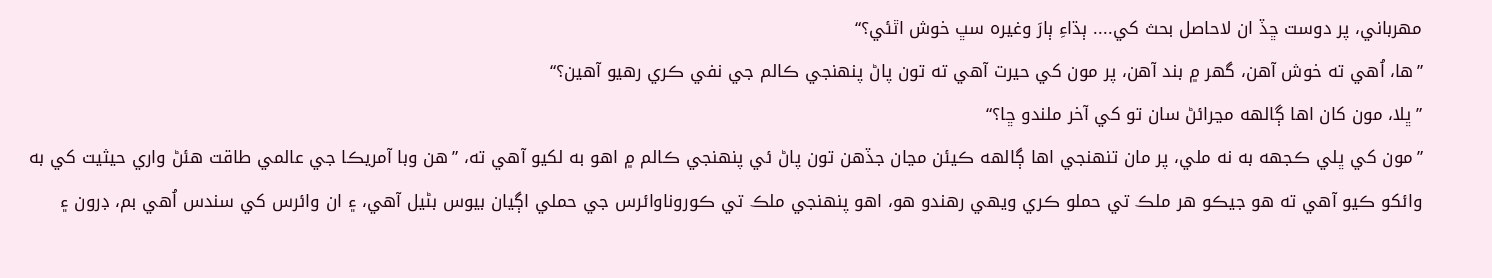مهرباني، پر دوست ڇڏ ان لاحاصل بحث کي.... ٻڌاءِ ٻارَ وغيره سڀ خوش اٿئي؟“
”ها، اُهي ته خوش آهن، گهر ۾ بند آهن، پر مون کي حيرت آهي ته تون پاڻ پنهنجي ڪالم جي نفي ڪري رهيو آهين؟“
”ڀلا، مون کان اها ڳالهه مڃرائڻ سان تو کي آخر ملندو ڇا؟“
”مون کي ڀلي ڪجهه به نه ملي، پر مان تنهنجي اها ڳالهه ڪيئن مڃان جڏهن تون پاڻ ئي پنهنجي ڪالم ۾ اهو به لکيو آهي ته، ”هن وبا آمريڪا جي عالمي طاقت هئڻ واري حيثيت کي به وائکو ڪيو آهي ته هو جيڪو هر ملڪ تي حملو ڪري ويهي رهندو هو، اهو پنهنجي ملڪ تي ڪوروناوائرس جي حملي اڳيان بيوس بڻيل آهي، ۽ ان وائرس کي سندس اُهي بم، ڊرون ۽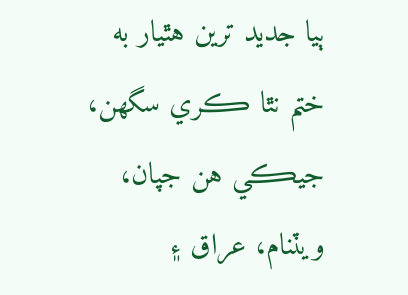ٻيا جديد ترين هٿيار به ختم نٿا ڪري سگهن، جيڪي هن جپان، ويٽنام، عراق ۽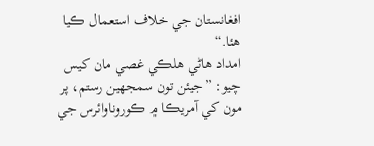افغانستان جي خلاف استعمال ڪيا هئا.“
امداد هاڻي هلڪي غصي مان کيس چيو: ”جيئن تون سمجهين رستم، پر مون کي آمريڪا ۾ ڪوروناوائرس جي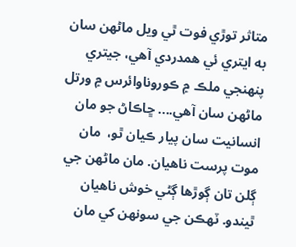متاثر توڙي فوت ٿي ويل ماڻهن سان به ايتري ئي همدردي آهي، جيتري پنهنجي ملڪ ۾ ڪوروناوائرس ۾ ورتل ماڻهن سان آهي.... ڇاڪاڻ جو مان انسانيت سان پيار ڪيان ٿو،  مان موت پرست ناهيان. مان ماڻهن جي ڳلن تان ڳوڙها ڳڻي خوش ناهيان ٿيندو. ٽهڪن جي سونهن کي مان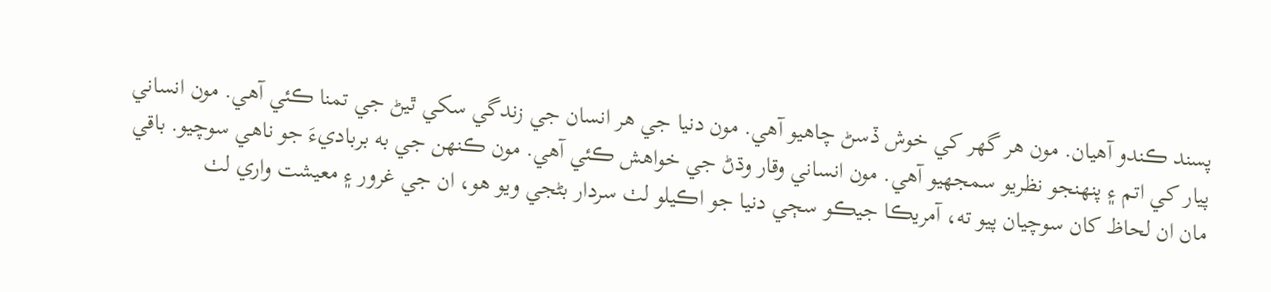پسند ڪندو آهيان. مون هر گهر کي خوش ڏسڻ چاهيو آهي. مون دنيا جي هر انسان جي زندگي سکي ٿيڻ جي تمنا ڪئي آهي. مون انساني پيار کي اتم ۽ پنهنجو نظريو سمجهيو آهي. مون انساني وقار وڌڻ جي خواهش ڪئي آهي. مون ڪنهن جي به برباديءَ جو ناهي سوچيو. باقي مان ان لحاظ کان سوچيان پيو ته، آمريڪا جيڪو سڄي دنيا جو اڪيلو لٺ سردار بڻجي ويو هو، ان جي غرور ۽ معيشت واري لٺ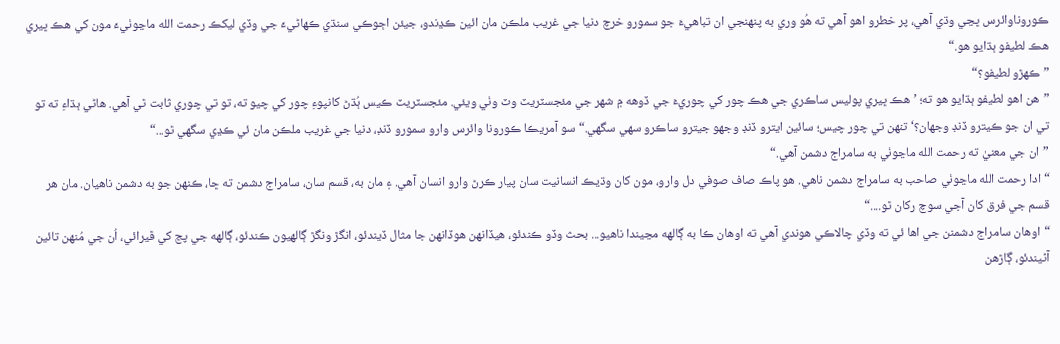ڪوروناوائرس ڀڃي وڌي آهي، پر خطرو اهو آهي ته هُو وري به پنهنجي ان تباهيءَ جو سمورو خرچ دنيا جي غريب ملڪن مان ائين ڪڍندو، جيئن اڄوڪي سنڌي ڪهاڻيءَ جي وڏي ليکڪ رحمت الله ماڃوٺيءَ مون کي هڪ ڀيري هڪ لطيفو ٻڌايو هو.“
”ڪهڙو لطيفو؟“
”هن اهو لطيفو ٻڌايو هو ته؛ ’هڪ ڀيري پوليس ساڪري جي هڪ چور کي چوريءَ جي ڏوهه ۾ شهر جي مئجسٽريٽ وٽ وٺي ويئي. مئجسٽريٽ ڪيس ٻُڌڻ کانپوءِ چور کي چيو ته، تو تي چوري ثابت ٿي آهي. هاڻي ٻڌاءِ ته تو تي ان جو ڪيترو ڏنڊ وجهان؟‘ تنهن تي چور چيس؛ سائين ايترو ڏنڊ وجهو جيترو ساڪرو سهي سگهي.“ سو آمريڪا ڪورونا وائرس وارو سمورو ڏنڊ، دنيا جي غريب ملڪن مان ئي ڪڍي سگهي ٿو...“
”ان جي معنيٰ ته رحمت الله ماڃوٺي به سامراج دشمن آهي.“
“ادا رحمت الله ماڃوٺي صاحب به سامراج دشمن ناهي. هو پاڪ صاف صوفي دل وارو، مون کان وڌيڪ انسانيت سان پيار ڪرڻ وارو انسان آهي. ۽ مان به، قسم سان، سامراج دشمن ته ڇا، ڪنهن جو به دشمن ناهيان. مان هر قسم جي فرق کان آجي سوچ رکان ٿو....“
“اوهان سامراج دشمنن جي اها ئي ته وڏي چالاڪي هوندي آهي ته اوهان ڪا به ڳالهه مڃيندا ناهيو... بحث وڏو ڪندئو، هيڏانهن هوڏانهن جا مثال ڏيندئو، انگڙ ونگڙ ڳالهيون ڪندئو، ڳالهه جي پڇ کي ڦيرائي، اُن جي مُنهن تائين آڻيندئو، ڳاڙهن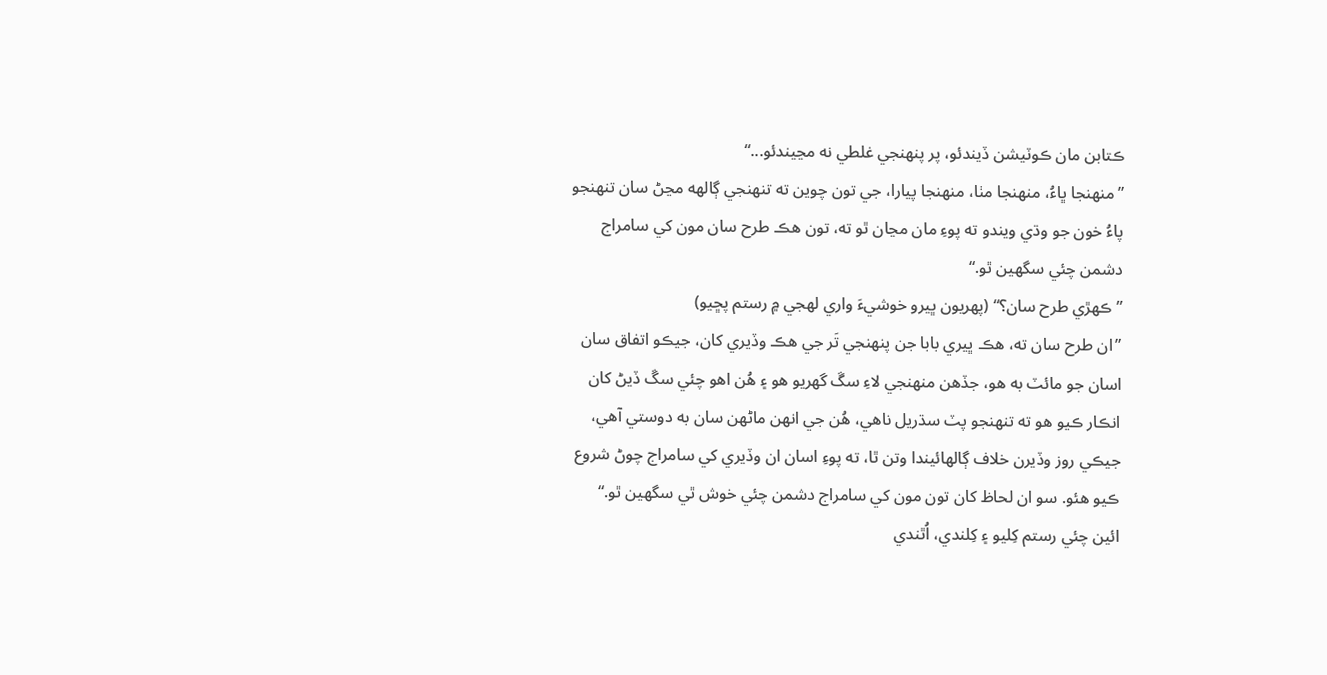ڪتابن مان ڪوٽيشن ڏيندئو، پر پنهنجي غلطي نه مڃيندئو...“
”منهنجا ڀاءُ، منهنجا مٺا، منهنجا پيارا، جي تون چوين ته تنهنجي ڳالهه مڃڻ سان تنهنجو پاءُ خون جو وڌي ويندو ته پوءِ مان مڃان ٿو ته، تون هڪ طرح سان مون کي سامراج دشمن چئي سگهين ٿو.“
”ڪهڙي طرح سان؟“ (پهريون ڀيرو خوشيءَ واري لهجي ۾ رستم پڇيو)
”ان طرح سان ته، هڪ ڀيري بابا جن پنهنجي تَر جي هڪ وڏيري کان، جيڪو اتفاق سان اسان جو مائٽ به هو، جڏهن منهنجي لاءِ سڱ گهريو هو ۽ هُن اهو چئي سڱ ڏيڻ کان انڪار ڪيو هو ته تنهنجو پٽ سڌريل ناهي، هُن جي انهن ماڻهن سان به دوستي آهي، جيڪي روز وڏيرن خلاف ڳالهائيندا وتن ٿا، ته پوءِ اسان ان وڏيري کي سامراج چوڻ شروع ڪيو هئو. سو ان لحاظ کان تون مون کي سامراج دشمن چئي خوش ٿي سگهين ٿو.“
ائين چئي رستم کِليو ۽ کِلندي، اُٿندي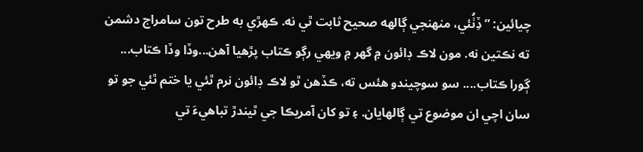چيائين: ”ڏِٺُئي، منهنجي ڳالهه صحيح ثابت ٿي نه. ڪهڙي به طرح تون سامراج دشمن ته نڪتين نه. مون لاڪ ڊائون ۾ گهر ۾ ويهي رڳو ڪتاب پڙهيا آهن...وڏا وڏا ڪتاب... ڳورا ڪتاب.... سو سوچيندو هئس ته، ڪڏهن ٿو لاڪ ڊائون نرم ٿئي يا ختم ٿئي جو تو سان اچي ان موضوع تي ڳالهايان. ۽ تو کان آمريڪا جي ٿيندڙ تباهيءَ تي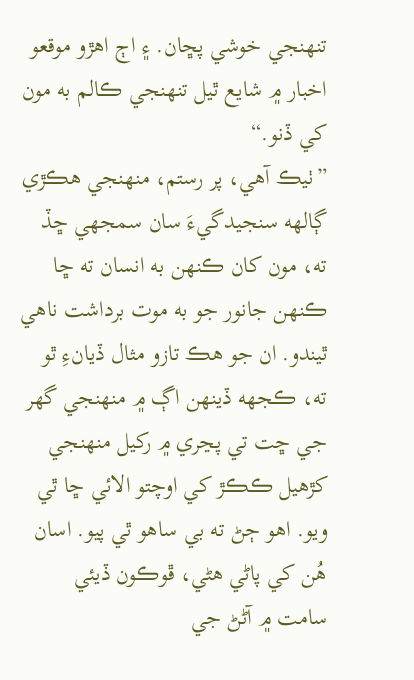تنهنجي خوشي پڇان. ۽ اڄ اهڙو موقعو اخبار ۾ شايع ٿيل تنهنجي ڪالم به مون کي ڏنو.“
”ٺيڪ آهي، پر رستم، منهنجي هڪڙي ڳالهه سنجيدگيءَ سان سمجهي ڇڏ ته، مون کان ڪنهن به انسان ته ڇا ڪنهن جانور جو به موت برداشت ناهي ٿيندو. ان جو هڪ تازو مثال ڏيانءِ ٿو ته، ڪجهه ڏينهن اڳ ۾ منهنجي گهر جي ڇت تي پڃري ۾ رکيل منهنجي کڙهيل ڪڪڙ کي اوچتو الائي ڇا ٿي ويو. اهو ڄڻ ته بي ساهو ٿي پيو. اسان هُن کي پاڻي هڻي، ڦوڪون ڏيئي سامت ۾ آڻڻ جي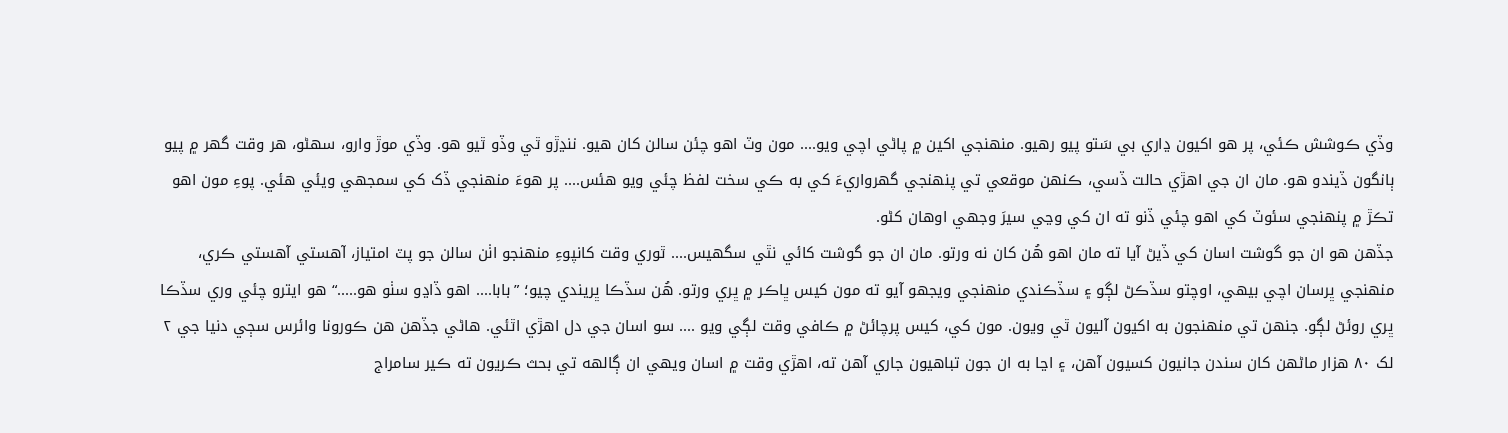وڏي ڪوشش ڪئي، پر هو اکيون ڍاري بي سَتو پيو رهيو. منهنجي اکين ۾ پاڻي اچي ويو.... مون وٽ اهو چئن سالن کان هيو. ننڍڙو ٿي وڏو ٿيو هو. وڏي موڙ وارو، سهڻو، هر وقت گهر ۾ پيو ٻانگون ڏيندو هو. مان ان جي اهڙي حالت ڏسي، ڪنهن موقعي تي پنهنجي گهرواريءَ کي به ڪي سخت لفظ چئي ويو هئس.... پر هوءَ منهنجي ڏک کي سمجهي ويئي هئي. پوءِ مون اهو تڪڙ ۾ پنهنجي سئوٽ کي اهو چئي ڏنو ته ان کي وڃي سيرَ وجهي اوهان کڻو.
جڏهن هو ان جو گوشت اسان کي ڏيڻ آيا ته مان اهو هُن کان نه ورتو. مان ان جو گوشت کائي نٿي سگهيس.... ٿوري وقت کانپوءِ منهنجو اٺن سالن جو پٽ امتياز، آهستي آهستي ڪري، منهنجي ڀرسان اچي بيهي، اوچتو سڏڪڻ لڳو ۽ سڏڪندي منهنجي ويجهو آيو ته مون کيس ڀاڪر ۾ ڀري ورتو. هُن سڏڪا ڀريندي چيو؛ ”بابا.... اهو ڏاڍو سٺو هو.....“ هو ايترو چئي وري سڏڪا ڀري روئڻ لڳو. جنهن تي منهنجون به اکيون آليون ٿي ويون. مون کي، کيس پرچائڻ ۾ ڪافي وقت لڳي ويو .... سو اسان جي دل اهڙي اٿئي. هاڻي جڏهن هن ڪورونا وائرس سڄي دنيا جي ۲ لک ۸۰ هزار ماڻهن کان سندن جانيون کسيون آهن، ۽ اڃا به ان جون تباهيون جاري آهن ته، اهڙي وقت ۾ اسان ويهي ان ڳالهه تي بحث ڪريون ته ڪير سامراج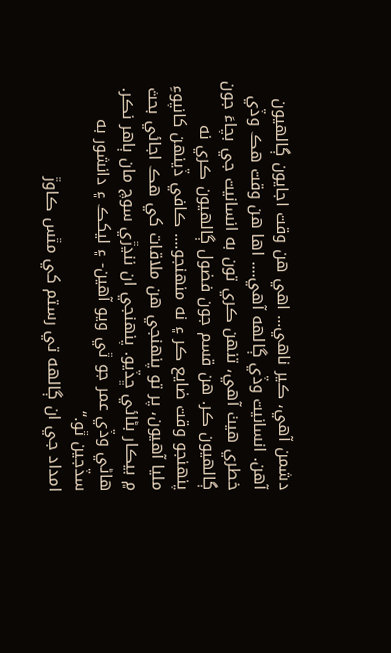دشمن آهي، ڪير ناهي... اهي هن وقت اجايون ڳالهيون آهن. انسانيت وڏي ڳالهه آهي.... اها هن وقت هڪ وڏي خطري هيٺ آهي، تنهن ڪري تون به انسانيت جي بچاءَ جون ڳالهيون ڪر. هن قسم جون فضول ڳالهيون ڪري نه پنهنجو وقت ضايع ڪر ۽ نه منهنجو.... ڪافي ڏينهن کانپوءِ مليا آهيون، پر تو پنهنجي هن ملاقات کي هڪ اجائي بحث ۾ بيڪار بڻائي ڇڏيو. پنهنجي ان ننڍڙي سوچ مان ٻاهر نڪر. هاڻي وڏي عمر جو ٿي ويو آهين- ۽ ليکڪ ۽ دانشور به سڏجين ٿو.“
امداد جي ان ڳالهه تي رستم کي مٿس ڪاوڙ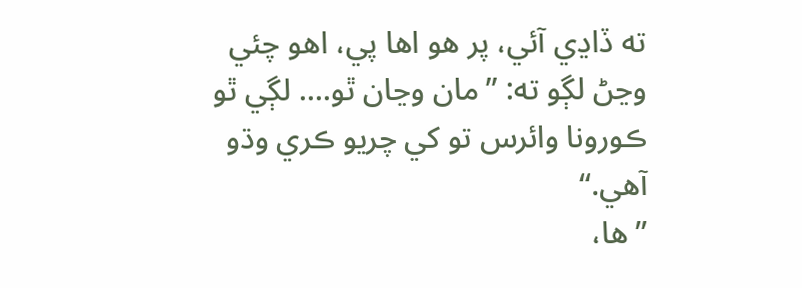ته ڏاڍي آئي، پر هو اها پي، اهو چئي وڃڻ لڳو ته: ”مان وڃان ٿو.... لڳي ٿو ڪورونا وائرس تو کي چريو ڪري وڌو آهي.“
”ها،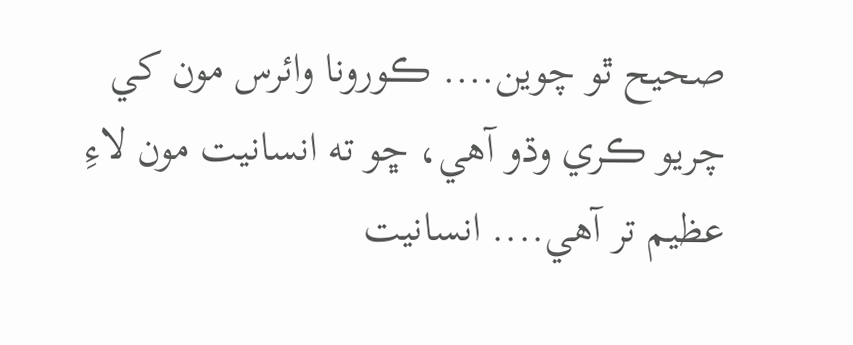صحيح ٿو چوين.... ڪورونا وائرس مون کي چريو ڪري وڌو آهي، ڇو ته انسانيت مون لاءِ عظيم تر آهي.... انسانيت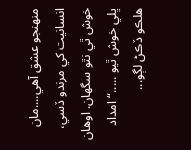منهنجو عشق آهي....مان انسانيت کي مرندو ڏسي، خوش ٿي نٿو سگهان. اوهان ڀلي خوش ٿيو .....“ امداد هلڪو ڏڪڻ لڳو...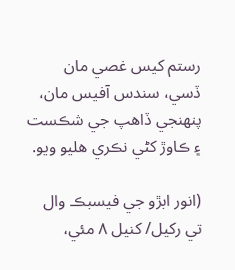رستم کيس غصي مان ڏسي، سندس آفيس مان، پنهنجي ڏاهپ جي شڪست ۽ ڪاوڙ کڻي نڪري هليو ويو.

(انور ابڙو جي فيسبڪ وال تي رکيل/ کنيل ۸ مئي،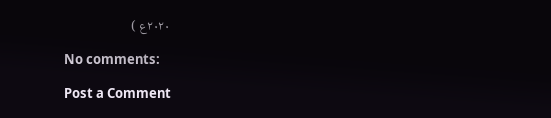۲۰۲۰ع )

No comments:

Post a Comment